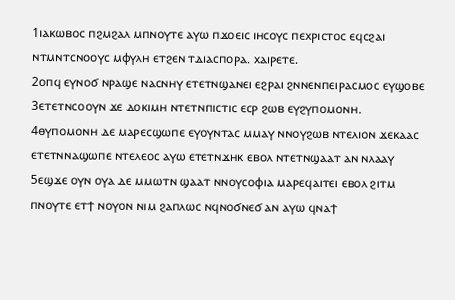1ⲓⲁⲕⲱⲃⲟⲥ ⲡϩⲙϩⲁⲗ ⲙⲡⲛⲟⲩⲧⲉ ⲁⲩⲱ ⲡϫⲟⲉⲓⲥ ⲓⲏⲥⲟⲩⲥ ⲡⲉⲭⲣⲓⲥⲧⲟⲥ ⲉϥⲥϩⲁⲓ ⲛⲧⲙⲛⲧⲥⲛⲟⲟⲩⲥ ⲙⲫⲩⲗⲏ ⲉⲧϩⲉⲛ ⲧⲇⲓⲁⲥⲡⲟⲣⲁ. ⲭⲁⲓⲣⲉⲧⲉ.
2ⲟⲡϥ ⲉⲩⲛⲟϭ ⲛⲣⲁϣⲉ ⲛⲁⲥⲛⲏⲩ ⲉⲧⲉⲧⲛϣⲁⲛⲉⲓ ⲉϩⲣⲁⲓ ϩⲛⲛⲉⲛⲡⲉⲓⲣⲁⲥⲙⲟⲥ ⲉⲩϣⲟⲃⲉ 3ⲉⲧⲉⲧⲛⲥⲟⲟⲩⲛ ϫⲉ ⲇⲟⲕⲓⲙⲏ ⲛⲧⲉⲧⲛⲡⲓⲥⲧⲓⲥ ⲉⲥⲣ ϩⲱⲃ ⲉⲩϩⲩⲡⲟⲙⲟⲛⲏ. 4ⲑⲩⲡⲟⲙⲟⲛⲏ ⲇⲉ ⲙⲁⲣⲉⲥϣⲱⲡⲉ ⲉⲩⲟⲩⲛⲧⲁⲥ ⲙⲙⲁⲩ ⲛⲛⲟⲩϩⲱⲃ ⲛⲧⲉⲗⲓⲟⲛ ϫⲉⲕⲁⲁⲥ ⲉⲧⲉⲧⲛⲛⲁϣⲱⲡⲉ ⲛⲧⲉⲗⲉⲟⲥ ⲁⲩⲱ ⲉⲧⲉⲧⲛϫⲏⲕ ⲉⲃⲟⲗ ⲛⲧⲉⲧⲛϣⲁⲁⲧ ⲁⲛ ⲛⲗⲁⲁⲩ 5ⲉϣϫⲉ ⲟⲩⲛ ⲟⲩⲁ ⲇⲉ ⲙⲙⲱⲧⲛ ϣⲁⲁⲧ ⲛⲛⲟⲩⲥⲟⲫⲓⲁ ⲙⲁⲣⲉϥⲁⲓⲧⲉⲓ ⲉⲃⲟⲗ ϩⲓⲧⲙ ⲡⲛⲟⲩⲧⲉ ⲉⲧϯ ⲛⲟⲩⲟⲛ ⲛⲓⲙ ϩⲁⲡⲗⲱⲥ ⲛϥⲛⲟϭⲛⲉϭ ⲁⲛ ⲁⲩⲱ ϥⲛⲁϯ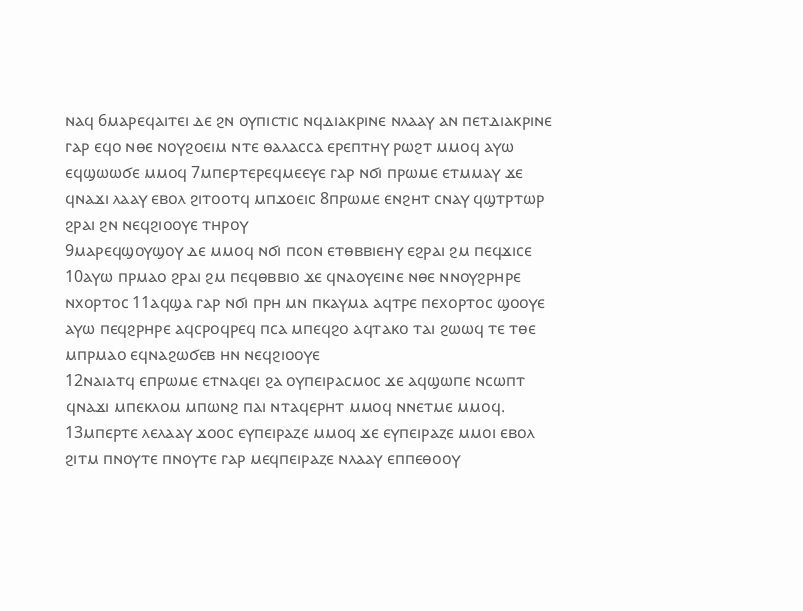ⲛⲁϥ 6ⲙⲁⲣⲉϥⲁⲓⲧⲉⲓ ⲇⲉ ϩⲛ ⲟⲩⲡⲓⲥⲧⲓⲥ ⲛϥⲇⲓⲁⲕⲣⲓⲛⲉ ⲛⲗⲁⲁⲩ ⲁⲛ ⲡⲉⲧⲇⲓⲁⲕⲣⲓⲛⲉ ⲅⲁⲣ ⲉϥⲟ ⲛⲑⲉ ⲛⲟⲩϩⲟⲉⲓⲙ ⲛⲧⲉ ⲑⲁⲗⲁⲥⲥⲁ ⲉⲣⲉⲡⲧⲏⲩ ⲣⲱϩⲧ ⲙⲙⲟϥ ⲁⲩⲱ ⲉϥϣⲱⲱϭⲉ ⲙⲙⲟϥ 7ⲙⲡⲉⲣⲧⲉⲣⲉϥⲙⲉⲉⲩⲉ ⲅⲁⲣ ⲛϭⲓ ⲡⲣⲱⲙⲉ ⲉⲧⲙⲙⲁⲩ ϫⲉ ϥⲛⲁϫⲓ ⲗⲁⲁⲩ ⲉⲃⲟⲗ ϩⲓⲧⲟⲟⲧϥ ⲙⲡϫⲟⲉⲓⲥ 8ⲡⲣⲱⲙⲉ ⲉⲛϩⲏⲧ ⲥⲛⲁⲩ ϥϣⲧⲣⲧⲱⲣ ϩⲣⲁⲓ ϩⲛ ⲛⲉϥϩⲓⲟⲟⲩⲉ ⲧⲏⲣⲟⲩ
9ⲙⲁⲣⲉϥϣⲟⲩϣⲟⲩ ⲇⲉ ⲙⲙⲟϥ ⲛϭⲓ ⲡⲥⲟⲛ ⲉⲧⲑⲃⲃⲓⲉⲏⲩ ⲉϩⲣⲁⲓ ϩⲙ ⲡⲉϥϫⲓⲥⲉ 10ⲁⲩⲱ ⲡⲣⲙⲁⲟ ϩⲣⲁⲓ ϩⲙ ⲡⲉϥⲑⲃⲃⲓⲟ ϫⲉ ϥⲛⲁⲟⲩⲉⲓⲛⲉ ⲛⲑⲉ ⲛⲛⲟⲩϩⲣⲏⲣⲉ ⲛⲭⲟⲣⲧⲟⲥ 11ⲁϥϣⲁ ⲅⲁⲣ ⲛϭⲓ ⲡⲣⲏ ⲙⲛ ⲡⲕⲁⲩⲙⲁ ⲁϥⲧⲣⲉ ⲡⲉⲭⲟⲣⲧⲟⲥ ϣⲟⲟⲩⲉ ⲁⲩⲱ ⲡⲉϥϩⲣⲏⲣⲉ ⲁϥⲥⲣⲟϥⲣⲉϥ ⲡⲥⲁ ⲙⲡⲉϥϩⲟ ⲁϥⲧⲁⲕⲟ ⲧⲁⲓ ϩⲱⲱϥ ⲧⲉ ⲧⲑⲉ ⲙⲡⲣⲙⲁⲟ ⲉϥⲛⲁϩⲱϭⲉⲃ ⲏⲛ ⲛⲉϥϩⲓⲟⲟⲩⲉ
12ⲛⲁⲓⲁⲧϥ ⲉⲡⲣⲱⲙⲉ ⲉⲧⲛⲁϥⲉⲓ ϩⲁ ⲟⲩⲡⲉⲓⲣⲁⲥⲙⲟⲥ ϫⲉ ⲁϥϣⲱⲡⲉ ⲛⲥⲱⲡⲧ ϥⲛⲁϫⲓ ⲙⲡⲉⲕⲗⲟⲙ ⲙⲡⲱⲛϩ ⲡⲁⲓ ⲛⲧⲁϥⲉⲣⲏⲧ ⲙⲙⲟϥ ⲛⲛⲉⲧⲙⲉ ⲙⲙⲟϥ. 13ⲙⲡⲉⲣⲧⲉ ⲗⲉⲗⲁⲁⲩ ϫⲟⲟⲥ ⲉⲩⲡⲉⲓⲣⲁⲍⲉ ⲙⲙⲟϥ ϫⲉ ⲉⲩⲡⲉⲓⲣⲁⲍⲉ ⲙⲙⲟⲓ ⲉⲃⲟⲗ ϩⲓⲧⲙ ⲡⲛⲟⲩⲧⲉ ⲡⲛⲟⲩⲧⲉ ⲅⲁⲣ ⲙⲉϥⲡⲉⲓⲣⲁⲍⲉ ⲛⲗⲁⲁⲩ ⲉⲡⲡⲉⲑⲟⲟⲩ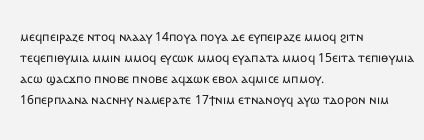ⲙⲉϥⲡⲉⲓⲣⲁⲍⲉ ⲛⲧⲟϥ ⲛⲗⲁⲁⲩ 14ⲡⲟⲩⲁ ⲡⲟⲩⲁ ⲇⲉ ⲉⲩⲡⲉⲓⲣⲁⲍⲉ ⲙⲙⲟϥ ϩⲓⲧⲛ ⲧⲉϥⲉⲡⲓⲑⲩⲙⲓⲁ ⲙⲙⲓⲛ ⲙⲙⲟϥ ⲉⲩⲥⲱⲕ ⲙⲙⲟϥ ⲉⲩⲁⲡⲁⲧⲁ ⲙⲙⲟϥ 15ⲉⲓⲧⲁ ⲧⲉⲡⲓⲑⲩⲙⲓⲁ ⲁⲥⲱ ϣⲁⲥϫⲡⲟ ⲡⲛⲟⲃⲉ ⲡⲛⲟⲃⲉ ⲁϥϫⲱⲕ ⲉⲃⲟⲗ ⲁϥⲙⲓⲥⲉ ⲙⲡⲙⲟⲩ.
16ⲡⲉⲣⲡⲗⲁⲛⲁ ⲛⲁⲥⲛⲏⲩ ⲛⲁⲙⲉⲣⲁⲧⲉ 17ϯⲛⲓⲙ ⲉⲧⲛⲁⲛⲟⲩϥ ⲁⲩⲱ ⲧⲇⲟⲣⲟⲛ ⲛⲓⲙ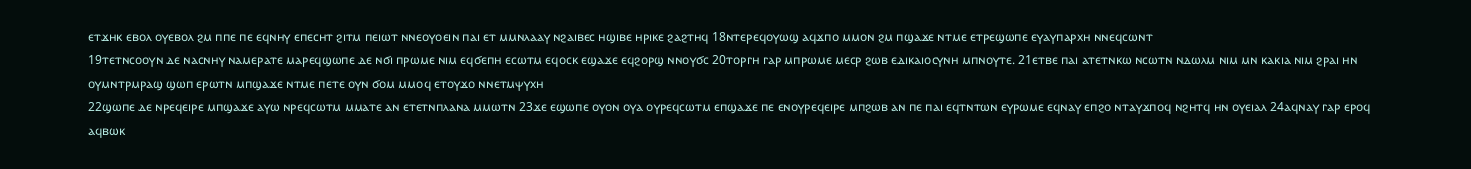ⲉⲧϫⲏⲕ ⲉⲃⲟⲗ ⲟⲩⲉⲃⲟⲗ ϩⲙ ⲡⲡⲉ ⲡⲉ ⲉϥⲛⲏⲩ ⲉⲡⲉⲥⲏⲧ ϩⲓⲧⲙ ⲡⲉⲓⲱⲧ ⲛⲛⲉⲟⲩⲟⲉⲓⲛ ⲡⲁⲓ ⲉⲧ ⲙⲙⲛⲗⲁⲁⲩ ⲛϩⲁⲓⲃⲉⲥ ⲏϣⲓⲃⲉ ⲏⲣⲓⲕⲉ ϩⲁϩⲧⲏϥ 18ⲛⲧⲉⲣⲉϥⲟⲩⲱϣ ⲁϥϫⲡⲟ ⲙⲙⲟⲛ ϩⲙ ⲡϣⲁϫⲉ ⲛⲧⲙⲉ ⲉⲧⲣⲉϣⲱⲡⲉ ⲉⲩⲁⲩⲡⲁⲣⲭⲏ ⲛⲛⲉϥⲥⲱⲛⲧ
19ⲧⲉⲧⲛⲥⲟⲟⲩⲛ ⲇⲉ ⲛⲁⲥⲛⲏⲩ ⲛⲁⲙⲉⲣⲁⲧⲉ ⲙⲁⲣⲉϥϣⲱⲡⲉ ⲇⲉ ⲛϭⲓ ⲡⲣⲱⲙⲉ ⲛⲓⲙ ⲉϥϭⲉⲡⲏ ⲉⲥⲱⲧⲙ ⲉϥⲟⲥⲕ ⲉϣⲁϫⲉ ⲉϥϩⲟⲣϣ ⲛⲛⲟⲩϭⲥ 20ⲧⲟⲣⲅⲏ ⲅⲁⲣ ⲙⲡⲣⲱⲙⲉ ⲙⲉⲥⲣ ϩⲱⲃ ⲉⲇⲓⲕⲁⲓⲟⲥⲩⲛⲏ ⲙⲡⲛⲟⲩⲧⲉ. 21ⲉⲧⲃⲉ ⲡⲁⲓ ⲁⲧⲉⲧⲛⲕⲱ ⲛⲥⲱⲧⲛ ⲛⲇⲱⲗⲙ ⲛⲓⲙ ⲙⲛ ⲕⲁⲕⲓⲁ ⲛⲓⲙ ϩⲣⲁⲓ ⲏⲛ ⲟⲩⲙⲛⲧⲣⲙⲣⲁϣ ϣⲱⲡ ⲉⲣⲱⲧⲛ ⲙⲡϣⲁϫⲉ ⲛⲧⲙⲉ ⲡⲉⲧⲉ ⲟⲩⲛ ϭⲟⲙ ⲙⲙⲟϥ ⲉⲧⲟⲩϫⲟ ⲛⲛⲉⲧⲙⲯⲩⲭⲏ
22ϣⲱⲡⲉ ⲇⲉ ⲛⲣⲉϥⲉⲓⲣⲉ ⲙⲡϣⲁϫⲉ ⲁⲩⲱ ⲛⲣⲉϥⲥⲱⲧⲙ ⲙⲙⲁⲧⲉ ⲁⲛ ⲉⲧⲉⲧⲛⲡⲗⲁⲛⲁ ⲙⲙⲱⲧⲛ 23ϫⲉ ⲉϣⲱⲡⲉ ⲟⲩⲟⲛ ⲟⲩⲁ ⲟⲩⲣⲉϥⲥⲱⲧⲙ ⲉⲡϣⲁϫⲉ ⲡⲉ ⲉⲛⲟⲩⲣⲉϥⲉⲓⲣⲉ ⲙⲡϩⲱⲃ ⲁⲛ ⲡⲉ ⲡⲁⲓ ⲉϥⲧⲛⲧⲱⲛ ⲉⲩⲣⲱⲙⲉ ⲉϥⲛⲁⲩ ⲉⲡϩⲟ ⲛⲧⲁⲩϫⲡⲟϥ ⲛϩⲏⲧϥ ⲏⲛ ⲟⲩⲉⲓⲁⲗ 24ⲁϥⲛⲁⲩ ⲅⲁⲣ ⲉⲣⲟϥ ⲁϥⲃⲱⲕ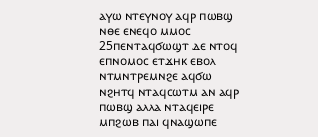ⲁⲩⲱ ⲛⲧⲉⲩⲛⲟⲩ ⲁϥⲣ ⲡⲱⲃϣ ⲛⲑⲉ ⲉⲛⲉϥⲟ ⲙⲙⲟⲥ 25ⲡⲉⲛⲧⲁϥϭⲱϣⲧ ⲇⲉ ⲛⲧⲟϥ ⲉⲡⲛⲟⲙⲟⲥ ⲉⲧϫⲏⲕ ⲉⲃⲟⲗ ⲛⲧⲙⲛⲧⲣⲉⲙⲛϩⲉ ⲁϥϭⲱ ⲛϩⲏⲧϥ ⲛⲧⲁϥⲥⲱⲧⲙ ⲁⲛ ⲁϥⲣ ⲡⲱⲃϣ ⲁⲗⲗⲁ ⲛⲧⲁϥⲉⲓⲣⲉ ⲙⲡϩⲱⲃ ⲡⲁⲓ ϥⲛⲁϣⲱⲡⲉ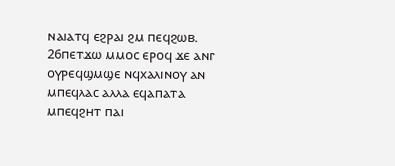ⲛⲁⲓⲁⲧϥ ⲉϩⲣⲁⲓ ϩⲙ ⲡⲉϥϩⲱⲃ.
26ⲡⲉⲧϫⲱ ⲙⲙⲟⲥ ⲉⲣⲟϥ ϫⲉ ⲁⲛⲅ ⲟⲩⲣⲉϥϣⲙϣⲉ ⲛϥⲭⲁⲗⲓⲛⲟⲩ ⲁⲛ ⲙⲡⲉϥⲗⲁⲥ ⲁⲗⲗⲁ ⲉϥⲁⲡⲁⲧⲁ ⲙⲡⲉϥϩⲏⲧ ⲡⲁⲓ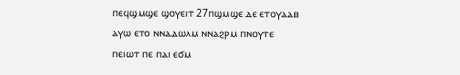ⲡⲉϥϣⲙϣⲉ ϣⲟⲩⲉⲓⲧ 27ⲡϣⲙϣⲉ ⲇⲉ ⲉⲧⲟⲩⲁⲁⲃ ⲁⲩⲱ ⲉⲧⲟ ⲛⲛⲁⲇⲱⲗⲙ ⲛⲛⲁϩⲣⲙ ⲡⲛⲟⲩⲧⲉ ⲡⲉⲓⲱⲧ ⲡⲉ ⲡⲁⲓ ⲉϭⲙ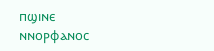ⲡϣⲓⲛⲉ ⲛⲛⲟⲣⲫⲁⲛⲟⲥ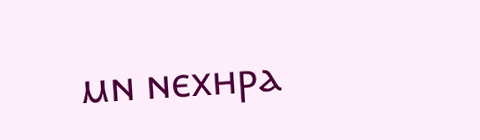ⲙⲛ ⲛⲉⲭⲏⲣⲁ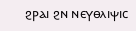ϩⲣⲁⲓ ϩⲛ ⲛⲉⲩⲑⲗⲓⲯⲓⲥ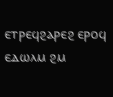ⲉⲧⲣⲉϥϩⲁⲣⲉϩ ⲉⲣⲟϥ ⲉⲇⲱⲗⲙ ϩⲙ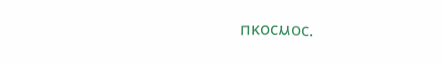ⲡⲕⲟⲥⲙⲟⲥ.